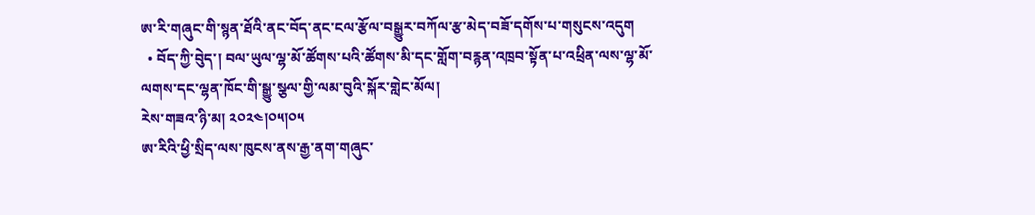ཨ་རི་གཞུང་གི་སྙན་ཐོའི་ནང་བོད་ནང་ངལ་རྩོལ་བསྒྱུར་བཀོལ་རྩ་མེད་བཟོ་དགོས་པ་གསུངས་འདུག
  • བོད་ཀྱི་བེུད་། བལ་ཡུལ་ལྷ་མོ་ཚོགས་པའི་ཚོགས་མི་དང་གློག་བརྙན་འཁྲབ་སྟོན་པ་འཕྲིན་ལས་ལྷ་མོ་ལགས་དང་ལྷན་ཁོང་གི་སྒྱུ་སྩལ་གྱི་ལམ་བུའི་སྐོར་གླེང་མོལ།
རེས་གཟའ་ཉི་མ། ༢༠༢༤།༠༥།༠༥
ཨ་རིའི་ཕྱི་སྲིད་ལས་ཁུངས་ནས་རྒྱ་ནག་གཞུང་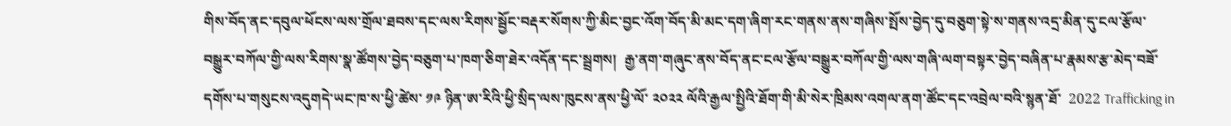གིས་བོད་ནང་དབུལ་ཕོངས་ལས་གྲོལ་ཐབས་དང་ལས་རིགས་སྦྱོང་བརྡར་སོགས་ཀྱི་མིང་བྱང་འོག་བོད་མི་མང་དག་ཞིག་རང་གནས་ནས་གཞིས་སྤོས་བྱེད་དུ་བཅུག་སྟེ་ས་གནས་འདྲ་མིན་དུ་ངལ་རྩོལ་བསྒྱུར་བཀོལ་གྱི་ལས་རིགས་སྣ་ཚོགས་བྱེད་བཅུག་པ་ཁག་ཅིག་ཐེར་འདོན་དང་སྦྲགས།  རྒྱ་ནག་གཞུང་ནས་བོད་ནང་ངལ་རྩོལ་བསྒྱུར་བཀོལ་གྱི་ལས་གཞི་ལག་བསྟར་བྱེད་བཞིན་པ་རྣམས་རྩ་མེད་བཟོ་དགོས་པ་གསུངས་འདུགདེ་ཡང་ཁ་ས་ཕྱི་ཚེས་ ༡༩ ཉིན་ཨ་རིའི་ཕྱི་སྲིད་ལས་ཁུངས་ནས་ཕྱི་ལོ་ ༢༠༢༢ ལོའི་རྒྱལ་སྤྱིའི་ཐོག་གི་མི་སེར་ཁྲིམས་འགལ་ནག་ཚོང་དང་འབྲེལ་བའི་སྙན་ཐོ་  2022 Trafficking in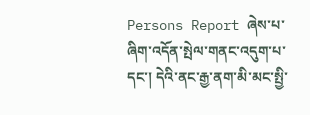Persons Report ཞེས་པ་ཞིག་འདོན་སྤེལ་གནང་འདུག་པ་དང་། དེའི་ནང་རྒྱ་ནག་མི་མང་སྤྱི་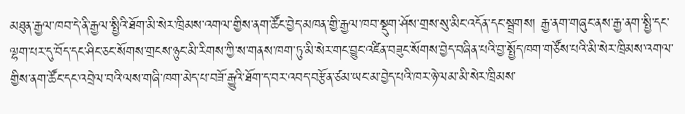མཐུན་རྒྱལ་ཁབ་དེ་ནི་རྒྱལ་སྤྱིའི་ཐོག་མི་སེར་ཁྲིམས་འགལ་གྱིས་ནག་ཚོང་བྱེད་མཁན་གྱི་རྒྱལ་ཁབ་སྡུག་ཤོས་གྲས་སུ་མིང་འདོན་དང་སྦྲགས། རྒྱ་ནག་གཞུང་ནས་རྒྱ་ནག་སྤྱི་དང་ལྷག་པར་དུ་བོད་དང་ཤིང་ཅང་སོགས་གྲངས་ཉུང་མི་རིགས་ཀྱི་ས་གནས་ཁག་ཏུ་མི་སེར་གང་བྱུང་འཛིན་བཟུང་སོགས་བྱེད་བཞིན་པའི་བྱ་སྤྱོད་ཁག་གཙོས་པའི་མི་སེར་ཁྲིམས་འགལ་གྱིས་ནག་ཚོང་དང་འབྲེལ་བའི་ལས་གཞི་ཁག་མེད་པ་བཟོ་རྒྱུའི་ཐོག་ད་བར་འབད་བརྩོན་ཙམ་ཡང་མ་བྱེད་པའི་ཁར་ཉེ་ལམ་མི་སེར་ཁྲིམས་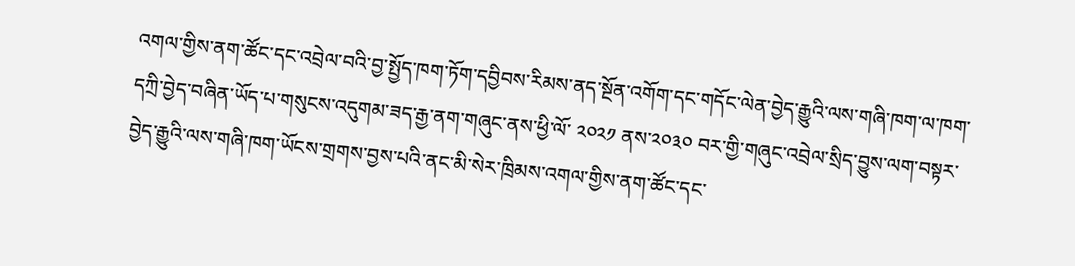འགལ་གྱིས་ནག་ཚོང་དང་འབྲེལ་བའི་བྱ་སྤྱོད་ཁག་ཏོག་དབྱིབས་རིམས་ནད་སྔོན་འགོག་དང་གདོང་ལེན་བྱེད་རྒྱུའི་ལས་གཞི་ཁག་ལ་ཁག་དཀྲི་བྱེད་བཞིན་ཡོད་པ་གསུངས་འདུགམ་ཟད་རྒྱ་ནག་གཞུང་ནས་ཕྱི་ལོ་ ༢༠༢༡ ནས་༢༠༣༠ བར་གྱི་གཞུང་འབྲེལ་སྲིད་བྱུས་ལག་བསྟར་བྱེད་རྒྱུའི་ལས་གཞི་ཁག་ཡོངས་གྲགས་བྱས་པའི་ནང་མི་སེར་ཁྲིམས་འགལ་གྱིས་ནག་ཚོང་དང་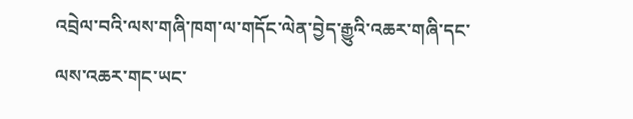འབྲེལ་བའི་ལས་གཞི་ཁག་ལ་གདོང་ལེན་བྱེད་རྒྱུའི་འཆར་གཞི་དང་ལས་འཆར་གང་ཡང་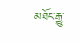མཐོང་རྒྱུ་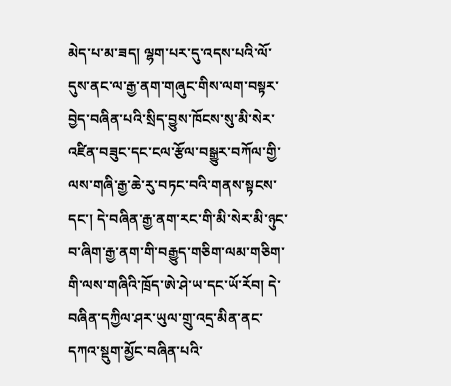མེད་པ་མ་ཟད། ལྷག་པར་དུ་འདས་པའི་ལོ་དུས་ནང་ལ་རྒྱ་ནག་གཞུང་གིས་ལག་བསྟར་བྱེད་བཞིན་པའི་སྲིད་བྱུས་ཁོངས་སུ་མི་སེར་འཛིན་བཟུང་དང་ངལ་རྩོལ་བསྒྱུར་བཀོལ་གྱི་ལས་གཞི་རྒྱ་ཆེ་རུ་བཏང་བའི་གནས་སྟངས་དང་། དེ་བཞིན་རྒྱ་ནག་རང་གི་མི་སེར་མི་ཉུང་བ་ཞིག་རྒྱ་ནག་གི་བརྒྱུད་གཅིག་ལམ་གཅིག་གི་ལས་གཞིའི་ཁྲོད་ཨེ་ཤེ་ཡ་དང་ཡོ་རོབ། དེ་བཞིན་དཀྱིལ་ཤར་ཡུལ་གྲུ་འདྲ་མིན་ནང་དཀའ་སྡུག་མྱོང་བཞིན་པའི་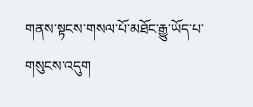གནས་སྟངས་གསལ་པོ་མཐོང་རྒྱུ་ཡོད་པ་གསུངས་འདུག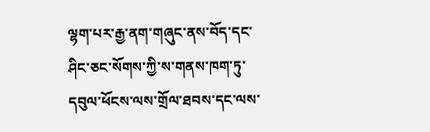ལྷག་པར་རྒྱ་ནག་གཞུང་ནས་བོད་དང་ཤིང་ཅང་སོགས་ཀྱི་ས་གནས་ཁག་ཏུ་དབུལ་ཕོངས་ལས་གྲོལ་ཐབས་དང་ལས་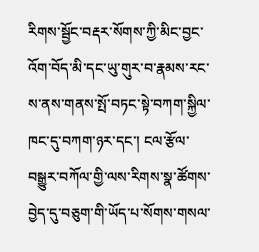རིགས་སྦྱོང་བརྡར་སོགས་ཀྱི་མིང་བྱང་འོག་བོད་མི་དང་ཡུ་གུར་བ་རྣམས་རང་ས་ནས་གནས་སྤོ་བཏང་སྟེ་བཀག་སྐྱིལ་ཁང་དུ་བཀག་ཉར་དང་། ངལ་རྩོལ་བསྒྱུར་བཀོལ་གྱི་ལས་རིགས་སྣ་ཚོགས་བྱེད་དུ་བཅུག་གི་ཡོད་པ་སོགས་གསལ་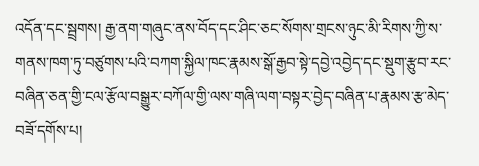འདོན་དང་སྦྲགས། རྒྱ་ནག་གཞུང་ནས་བོད་དང་ཤིང་ཅང་སོགས་གྲངས་ཉུང་མི་རིགས་ཀྱི་ས་གནས་ཁག་ཏུ་བཙུགས་པའི་བཀག་སྐྱིལ་ཁང་རྣམས་སྒོ་རྒྱབ་སྟེ་དབྱེ་འབྱེད་དང་སྡུག་རྩུབ་རང་བཞིན་ཅན་གྱི་ངལ་རྩོལ་བསྒྱུར་བཀོལ་གྱི་ལས་གཞི་ལག་བསྟར་བྱེད་བཞིན་པ་རྣམས་རྩ་མེད་བཟོ་དགོས་པ།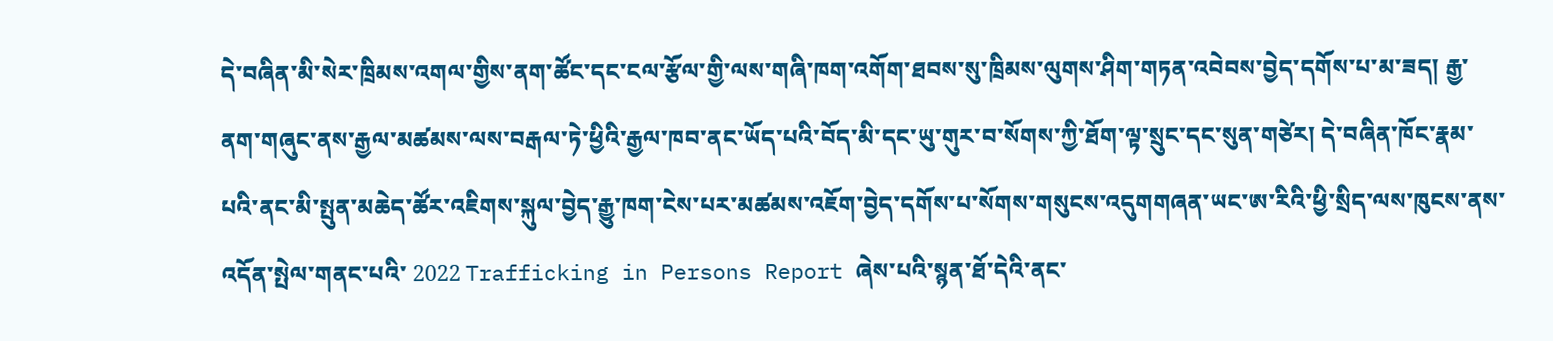དེ་བཞིན་མི་སེར་ཁྲིམས་འགལ་གྱིས་ནག་ཚོང་དང་ངལ་རྩོལ་གྱི་ལས་གཞི་ཁག་འགོག་ཐབས་སུ་ཁྲིམས་ལུགས་ཤིག་གཏན་འབེབས་བྱེད་དགོས་པ་མ་ཟད། རྒྱ་ནག་གཞུང་ནས་རྒྱལ་མཚམས་ལས་བརྒལ་ཏེ་ཕྱིའི་རྒྱལ་ཁབ་ནང་ཡོད་པའི་བོད་མི་དང་ཡུ་གུར་བ་སོགས་ཀྱི་ཐོག་ལྟ་སྲུང་དང་སུན་གཙེར། དེ་བཞིན་ཁོང་རྣམ་པའི་ནང་མི་སྤུན་མཆེད་ཚོར་འཇིགས་སྐུལ་བྱེད་རྒྱུ་ཁག་ངེས་པར་མཚམས་འཇོག་བྱེད་དགོས་པ་སོགས་གསུངས་འདུགགཞན་ཡང་ཨ་རིའི་ཕྱི་སྲིད་ལས་ཁུངས་ནས་འདོན་སྤེལ་གནང་པའི་ 2022 Trafficking in Persons Report ཞེས་པའི་སྙན་ཐོ་དེའི་ནང་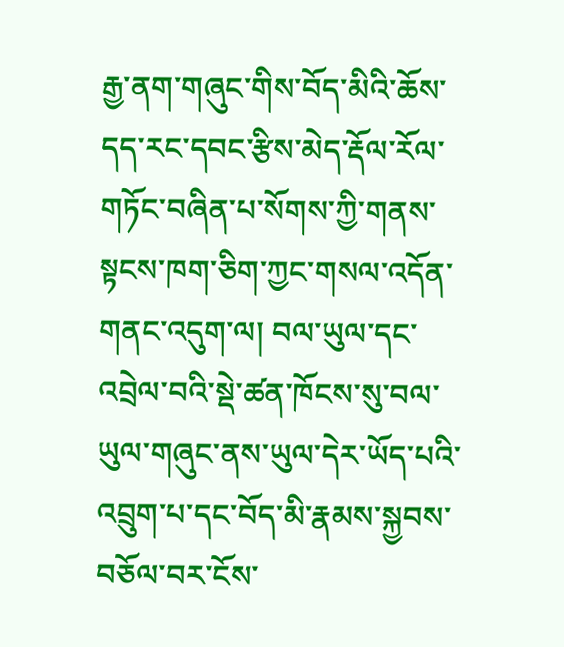རྒྱ་ནག་གཞུང་གིས་བོད་མིའི་ཆོས་དད་རང་དབང་རྩིས་མེད་རྡོལ་རོལ་གཏོང་བཞིན་པ་སོགས་ཀྱི་གནས་སྟངས་ཁག་ཅིག་ཀྱང་གསལ་འདོན་གནང་འདུག་ལ། བལ་ཡུལ་དང་འབྲེལ་བའི་སྡེ་ཚན་ཁོངས་སུ་བལ་ཡུལ་གཞུང་ནས་ཡུལ་དེར་ཡོད་པའི་འབྲུག་པ་དང་བོད་མི་རྣམས་སྐྱབས་བཅོལ་བར་ངོས་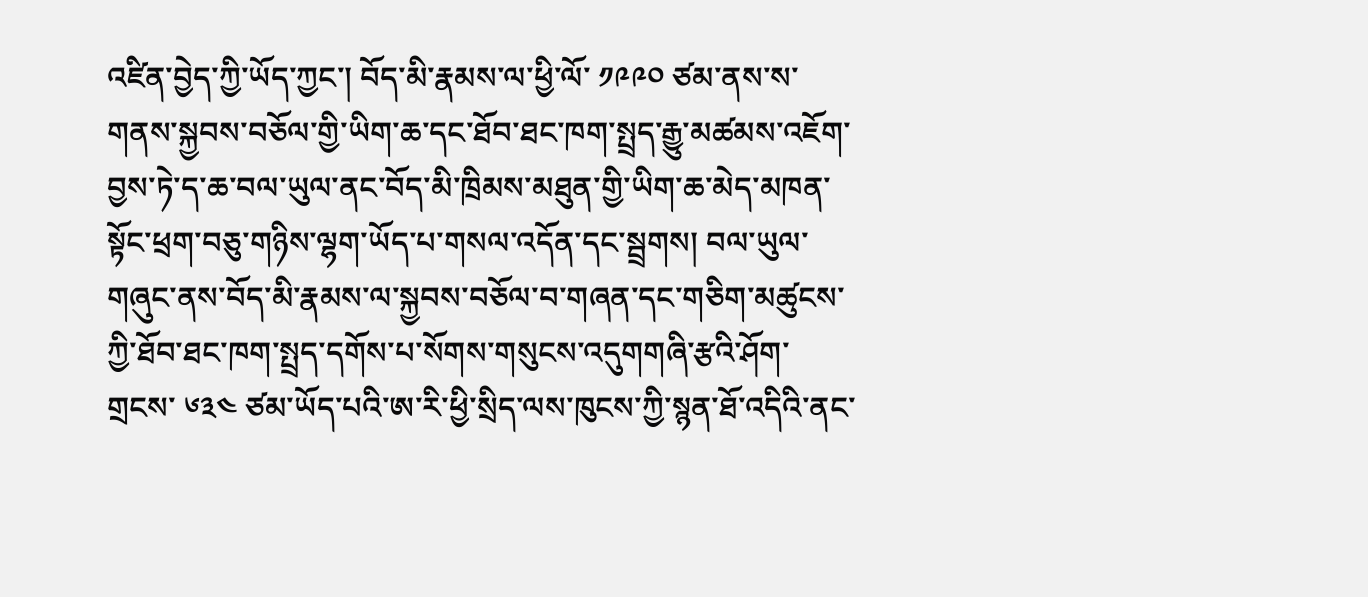འཛིན་བྱེད་ཀྱི་ཡོད་ཀྱང་། བོད་མི་རྣམས་ལ་ཕྱི་ལོ་ ༡༩༩༠ ཙམ་ནས་ས་གནས་སྐྱབས་བཅོལ་གྱི་ཡིག་ཆ་དང་ཐོབ་ཐང་ཁག་སྤྲད་རྒྱུ་མཚམས་འཇོག་བྱས་ཏེ་ད་ཆ་བལ་ཡུལ་ནང་བོད་མི་ཁྲིམས་མཐུན་གྱི་ཡིག་ཆ་མེད་མཁན་སྟོང་ཕྲག་བཅུ་གཉིས་ལྷག་ཡོད་པ་གསལ་འདོན་དང་སྦྲགས། བལ་ཡུལ་གཞུང་ནས་བོད་མི་རྣམས་ལ་སྐྱབས་བཅོལ་བ་གཞན་དང་གཅིག་མཚུངས་ཀྱི་ཐོབ་ཐང་ཁག་སྤྲད་དགོས་པ་སོགས་གསུངས་འདུགགཞི་རྩའི་ཤོག་གྲངས་ ༦༣༤ ཙམ་ཡོད་པའི་ཨ་རི་ཕྱི་སྲིད་ལས་ཁུངས་ཀྱི་སྙན་ཐོ་འདིའི་ནང་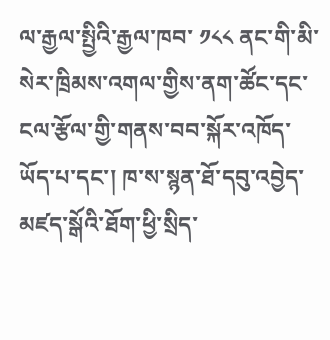ལ་རྒྱལ་སྤྱིའི་རྒྱལ་ཁབ་ ༡༨༨ ནང་གི་མི་སེར་ཁྲིམས་འགལ་གྱིས་ནག་ཚོང་དང་ངལ་རྩོལ་གྱི་གནས་བབ་སྐོར་འཁོད་ཡོད་པ་དང་། ཁ་ས་སྙན་ཐོ་དབུ་འབྱེད་མཛད་སྒོའི་ཐོག་ཕྱི་སྲིད་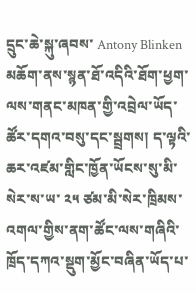དྲུང་ཆེ་སྐུ་ཞབས་ Antony Blinken མཆོག་ནས་སྙན་ཐོ་འདིའི་ཐོག་ཕྱག་ལས་གནང་མཁན་གྱི་འབྲེལ་ཡོད་ཚོར་དགའ་བསུ་དང་སྦྲགས། ད་ལྟའི་ཆར་འཛམ་གླིང་ཁྱོན་ཡོངས་སུ་མི་སེར་ས་ཡ་ ༢༥ ཙམ་མི་སེར་ཁྲིམས་འགལ་གྱིས་ནག་ཚོང་ལས་གཞིའི་ཁྲོད་དཀའ་སྡུག་མྱོང་བཞིན་ཡོད་པ་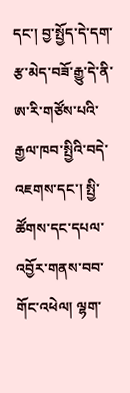དང་། བྱ་སྤྱོད་དེ་དག་རྩ་མེད་བཟོ་རྒྱུ་དེ་ནི་ཨ་རི་གཙོས་པའི་རྒྱལ་ཁབ་སྤྱིའི་བདེ་འཇགས་དང་། སྤྱི་ཚོགས་དང་དཔལ་འབྱོར་གནས་བབ་གོང་འཕེལ། ལྷག་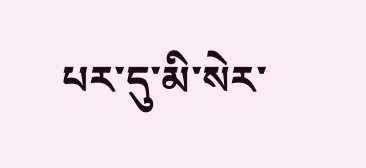པར་དུ་མི་སེར་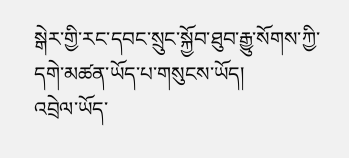སྒེར་གྱི་རང་དབང་སྲུང་སྐྱོབ་ཐུབ་རྒྱུ་སོགས་ཀྱི་དགེ་མཚན་ཡོད་པ་གསུངས་ཡོད།
འབྲེལ་ཡོད་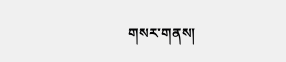གསར་གནས།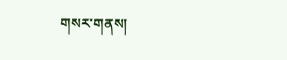གསར་གནས།